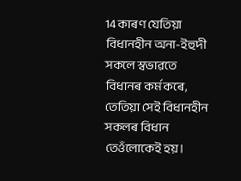14 কাৰণ যেতিয়া বিধানহীন অনা-ইহুদী সকলে স্বভাৱতে বিধানৰ কৰ্ম কৰে, তেতিয়া সেই বিধানহীন সকলৰ বিধান তেওঁলোকেই হয়।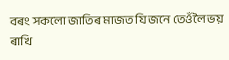বৰং সকলো জাতিৰ মাজত যি জনে তেওঁলৈ ভয় ৰাখি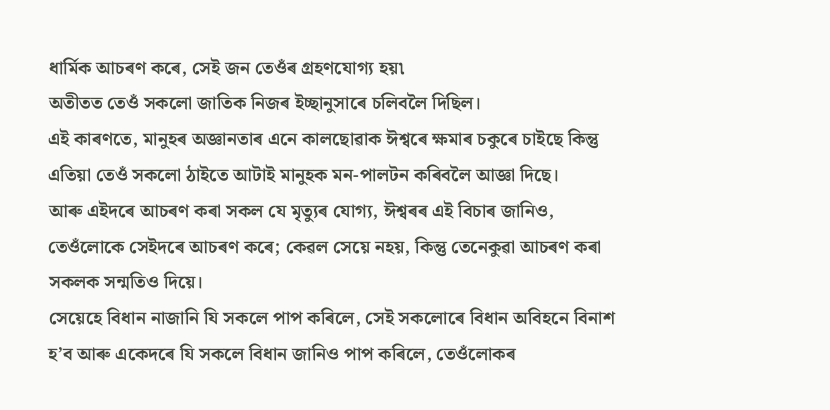ধাৰ্মিক আচৰণ কৰে, সেই জন তেওঁৰ গ্ৰহণযোগ্য হয়৷
অতীতত তেওঁ সকলো জাতিক নিজৰ ইচ্ছানুসাৰে চলিবলৈ দিছিল।
এই কাৰণতে, মানুহৰ অজ্ঞানতাৰ এনে কালছোৱাক ঈশ্বৰে ক্ষমাৰ চকুৰে চাইছে কিন্তু এতিয়া তেওঁ সকলো ঠাইতে আটাই মানুহক মন-পালটন কৰিবলৈ আজ্ঞা দিছে।
আৰু এইদৰে আচৰণ কৰা সকল যে মৃত্যুৰ যোগ্য, ঈশ্বৰৰ এই বিচাৰ জানিও, তেওঁলোকে সেইদৰে আচৰণ কৰে; কেৱল সেয়ে নহয়, কিন্তু তেনেকুৱা আচৰণ কৰা সকলক সন্মতিও দিয়ে।
সেয়েহে বিধান নাজানি যি সকলে পাপ কৰিলে, সেই সকলোৰে বিধান অবিহনে বিনাশ হ’ব আৰু একেদৰে যি সকলে বিধান জানিও পাপ কৰিলে, তেওঁলোকৰ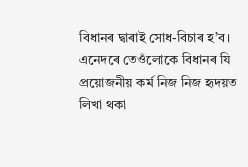বিধানৰ দ্ৱাৰাই সোধ-বিচাৰ হ’ব।
এনেদৰে তেওঁলোকে বিধানৰ যি প্ৰয়োজনীয় কৰ্ম নিজ নিজ হৃদয়ত লিখা থকা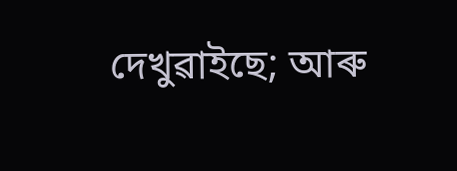দেখুৱাইছে; আৰু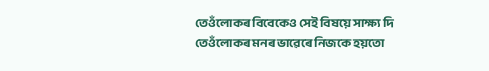তেওঁলোকৰ বিবেকেও সেই বিষয়ে সাক্ষ্য দি তেওঁলোকৰ মনৰ ভাৱেৰে নিজকে হয়তো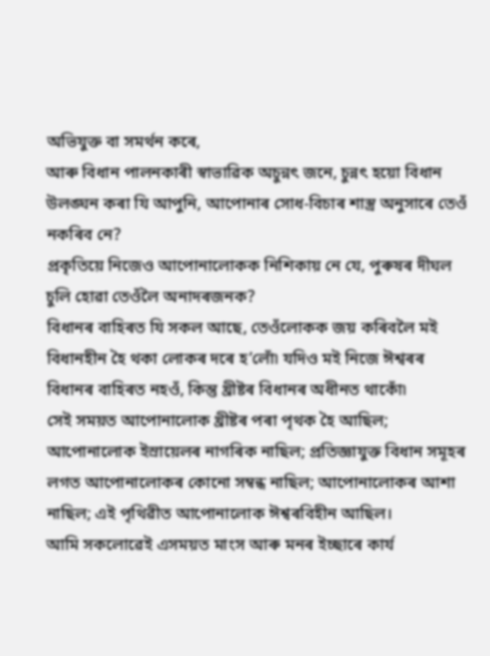অভিযুক্ত বা সমর্থন কৰে,
আৰু বিধান পালনকাৰী স্বাভাৱিক অচুন্নৎ জনে, চুন্নৎ হয়ো বিধান উলঙ্ঘন কৰা যি আপুনি, আপোনাৰ সোধ-বিচাৰ শাস্ত্ৰ অনুসাৰে তেওঁ নকৰিব নে?
প্ৰকৃতিয়ে নিজেও আপোনালোকক নিশিকায় নে যে, পুৰুষৰ দীঘল চুলি হোৱা তেওঁলৈ অনাদৰজনক?
বিধানৰ বাহিৰত যি সকল আছে, তেওঁলোকক জয় কৰিবলৈ মই বিধানহীন হৈ থকা লোকৰ দৰে হ’লোঁ৷ যদিও মই নিজে ঈশ্বৰৰ বিধানৰ বাহিৰত নহওঁ, কিন্তু খ্ৰীষ্টৰ বিধানৰ অধীনত থাকোঁ৷
সেই সময়ত আপোনালোক খ্রীষ্টৰ পৰা পৃথক হৈ আছিল; আপোনালোক ইস্ৰায়েলৰ নাগৰিক নাছিল; প্ৰতিজ্ঞাযুক্ত বিধান সমূহৰ লগত আপোনালোকৰ কোনো সম্বন্ধ নাছিল; আপোনালোকৰ আশা নাছিল; এই পৃথিৱীত আপোনালোক ঈশ্বৰবিহীন আছিল।
আমি সকলোৱেই এসময়ত মাংস আৰু মনৰ ইচ্ছাৰে কার্য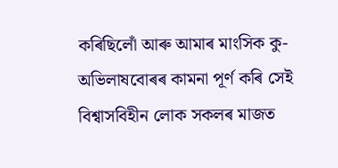কৰিছিলোঁ আৰু আমাৰ মাংসিক কু-অভিলাষবোৰৰ কামনা পূর্ণ কৰি সেই বিশ্বাসবিহীন লোক সকলৰ মাজত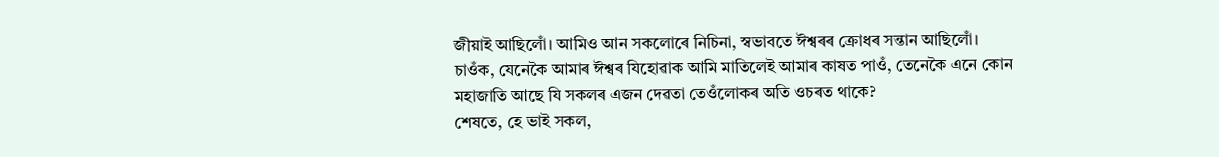জীয়াই আছিলোঁ। আমিও আন সকলোৰে নিচিনা, স্বভাবতে ঈশ্বৰৰ ক্ৰোধৰ সন্তান আছিলোঁ।
চাওঁক, যেনেকৈ আমাৰ ঈশ্বৰ যিহোৱাক আমি মাতিলেই আমাৰ কাষত পাওঁ, তেনেকৈ এনে কোন মহাজাতি আছে যি সকলৰ এজন দেৱতা তেওঁলোকৰ অতি ওচৰত থাকে?
শেষতে, হে ভাই সকল,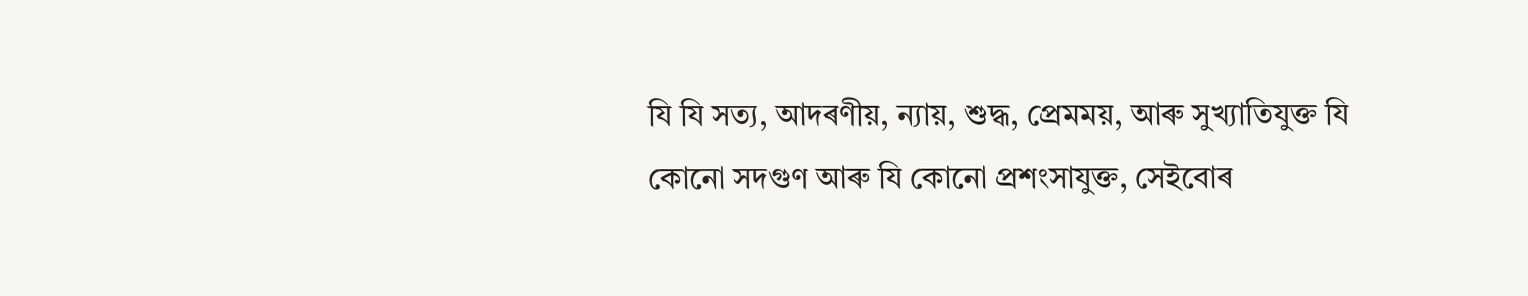যি যি সত্য, আদৰণীয়, ন্যায়, শুদ্ধ, প্ৰেমময়, আৰু সুখ্যাতিযুক্ত যি কোনো সদগুণ আৰু যি কোনো প্ৰশংসাযুক্ত, সেইবোৰ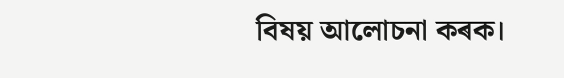বিষয় আলোচনা কৰক।